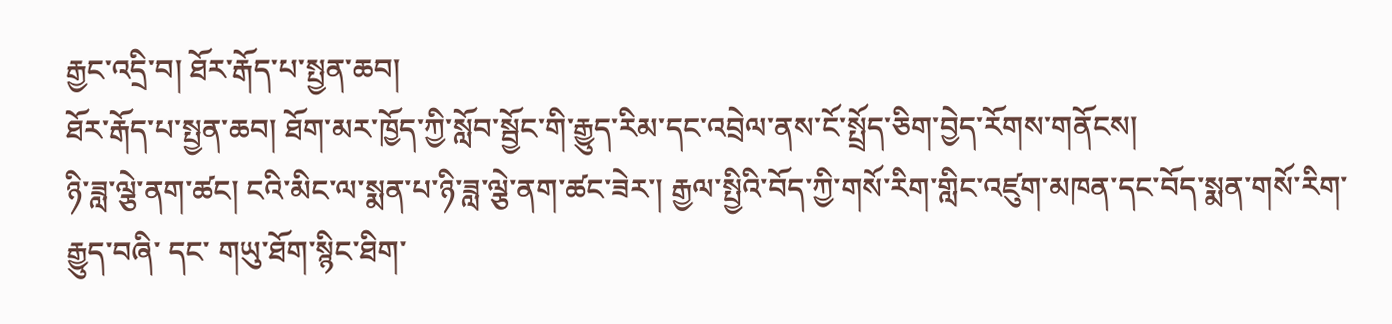རྒྱང་འདྲི་བ། ཐོར་རྒོད་པ་སྤྱན་ཆབ།
ཐོར་རྒོད་པ་སྤྱན་ཆབ། ཐོག་མར་ཁྱོད་ཀྱི་སློབ་སྦྱོང་གི་རྒྱུད་རིམ་དང་འབྲེལ་ནས་ངོ་སྤྲོད་ཅིག་བྱེད་རོགས་གནོངས།
ཉི་ཟླ་ལྕེ་ནག་ཚང། ངའི་མིང་ལ་སྨན་པ་ཉི་ཟླ་ལྕེ་ནག་ཚང་ཟེར་། རྒྱལ་སྤྱིའི་བོད་ཀྱི་གསོ་རིག་གླིང་འཛུག་མཁན་དང་བོད་སྨན་གསོ་རིག་རྒྱུད་བཞི་ དང་ གཡུ་ཐོག་སྙིང་ཐིག་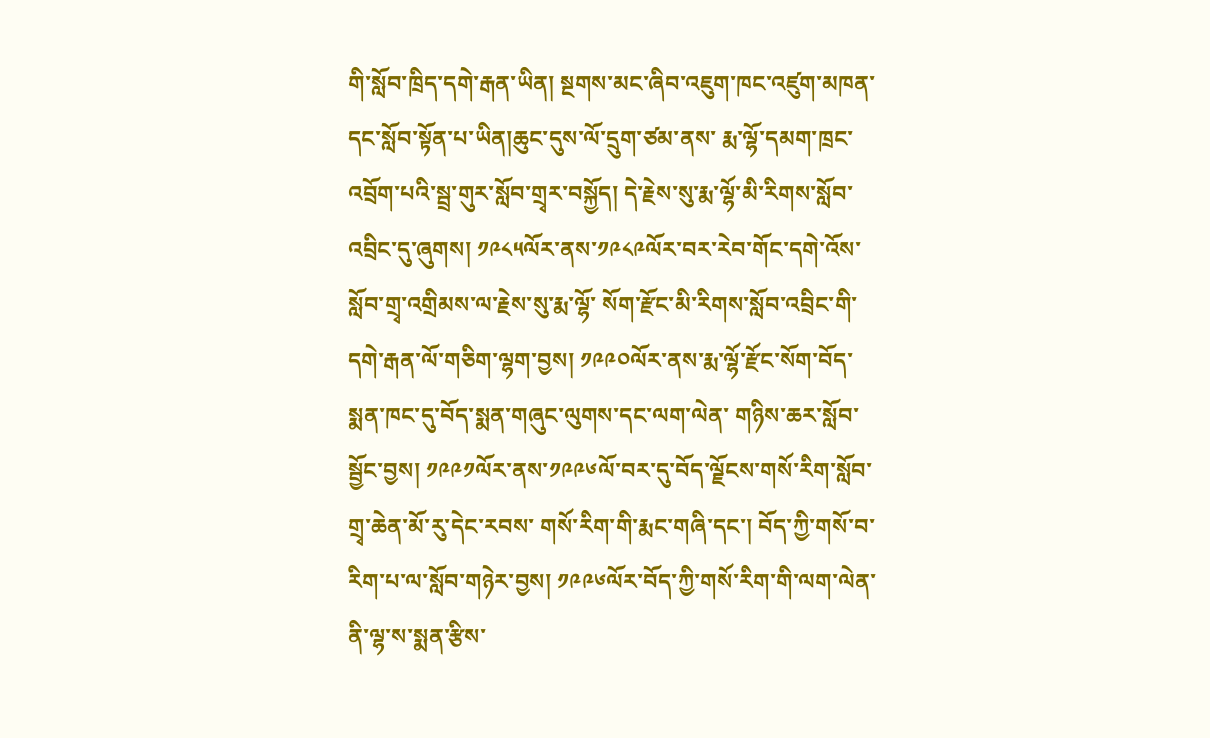གི་སློབ་ཁྲིད་དགེ་རྒན་ཡིན། སྔགས་མང་ཞིབ་འཇུག་ཁང་འཛུག་མཁན་དང་སློབ་སྟོན་པ་ཡིན།ཆུང་དུས་ལོ་དྲུག་ཙམ་ནས་ རྨ་ལྷོ་དམག་ཁྲང་འབྲོག་པའི་སྦྲ་གུར་སློབ་གྲྭར་བསྐྱོད། དེ་རྗེས་སུ་རྨ་ལྷོ་མི་རིགས་སློབ་འབྲིང་དུ་ཞུགས། ༡༩༨༥ལོར་ནས་༡༩༨༩ལོར་བར་རེབ་གོང་དགེ་འོས་སློབ་གྲྭ་འགྲིམས་ལ་རྗེས་སུ་རྨ་ལྷོ་ སོག་རྫོང་མི་རིགས་སློབ་འབྲིང་གི་དགེ་རྒན་ལོ་གཅིག་ལྷག་བྱས། ༡༩༩༠ལོར་ནས་རྨ་ལྷོ་རྫོང་སོག་བོད་སྨན་ཁང་དུ་བོད་སྨན་གཞུང་ལུགས་དང་ལག་ལེན་ གཉིས་ཆར་སློབ་སྦྱོང་བྱས། ༡༩༩༡ལོར་ནས་༡༩༩༦ལོ་བར་དུ་བོད་ལྗོངས་གསོ་རིག་སློབ་གྲྭ་ཆེན་མོ་རུ་དེང་རབས་ གསོ་རིག་གི་རྨང་གཞི་དང་། བོད་ཀྱི་གསོ་བ་རིག་པ་ལ་སློབ་གཉེར་བྱས། ༡༩༩༦ལོར་བོད་ཀྱི་གསོ་རིག་གི་ལག་ལེན་ནི་ལྷ་ས་སྨན་རྩིས་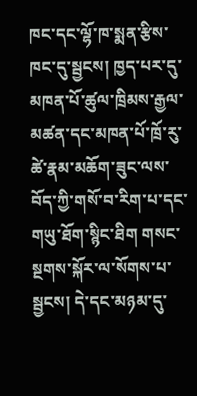ཁང་དང་ལྷོ་ཁ་སྨན་རྩིས་ ཁང་དུ་སྦྱངས། ཁྱད་པར་དུ་མཁན་པོ་ཚུལ་ཁྲིམས་རྒྱལ་མཚན་དང་མཁན་པོ་ཁྲོ་རུ་ཚེ་རྣམ་མཆོག་ཟུང་ལས་ བོད་ཀྱི་གསོ་བ་རིག་པ་དང་གཡུ་ཐོག་སྙིང་ཐིག གསང་སྔགས་སྐོར་ལ་སོགས་པ་སྦྱངས། དེ་དང་མཉམ་དུ་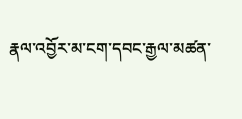རྣལ་འབྱོར་མ་ངག་དབང་རྒྱལ་མཚན་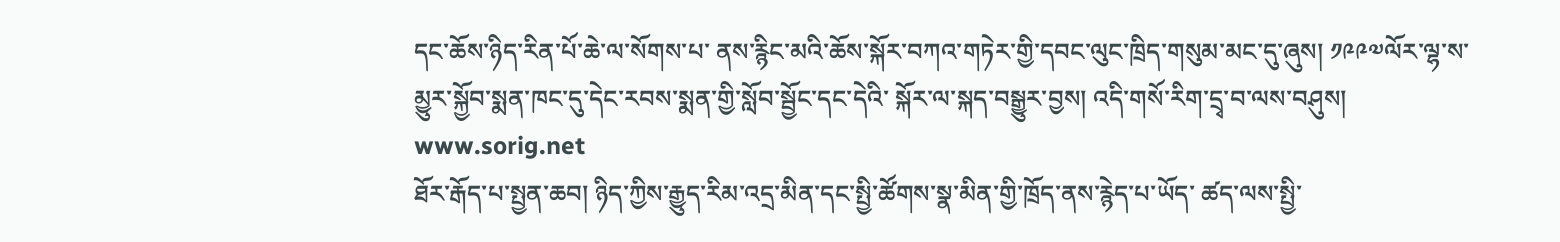དང་ཆོས་ཉིད་རིན་པོ་ཆེ་ལ་སོགས་པ་ ནས་རྙིང་མའི་ཆོས་སྐོར་བཀའ་གཏེར་གྱི་དབང་ལུང་ཁྲིད་གསུམ་མང་དུ་ཞུས། ༡༩༩༧ལོར་ལྷ་ས་མྱུར་སྐྱོབ་སྨན་ཁང་དུ་དེང་རབས་སྨན་གྱི་སློབ་སྦྱོང་དང་དེའི་ སྐོར་ལ་སྐད་བསྒྱུར་བྱས། འདི་གསོ་རིག་དྲྭ་བ་ལས་བཤུས། www.sorig.net
ཐོར་རྒོད་པ་སྤྱན་ཆབ། ཉིད་ཀྱིས་རྒྱུད་རིམ་འདྲ་མིན་དང་སྤྱི་ཚོགས་སྣ་མིན་གྱི་ཁྲོད་ནས་རྙེད་པ་ཡོད་ ཚད་ལས་སྤྱི་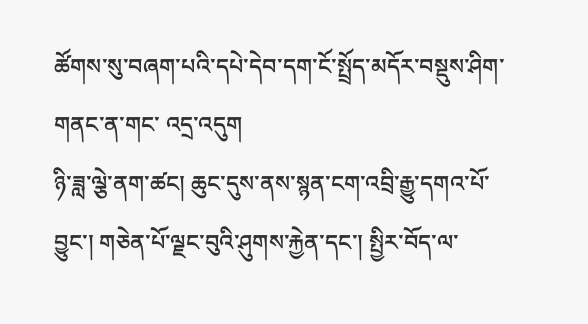ཚོགས་སུ་བཞག་པའི་དཔེ་དེབ་དག་ངོ་སྤྲོད་མདོར་བསྡུས་ཤིག་གནང་ན་གང་ འདྲ་འདུག
ཉི་ཟླ་ལྕེ་ནག་ཚང། ཆུང་དུས་ནས་སྙན་ངག་འབྲི་རྒྱུ་དགའ་པོ་བྱུང་། གཅེན་པོ་ལྗང་བུའི་ཤུགས་རྐྱེན་དང་། སྤྱིར་བོད་ལ་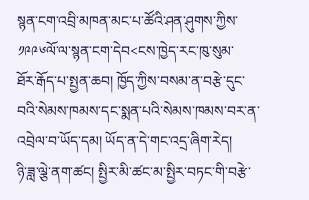སྙན་ངག་འབྲི་མཁན་མང་པ་ཚོའི་ཤན་ཤུགས་ཀྱིས་༡༩༩༦ལོ་ལ་སྙན་ངག་དེབ<ངས་ཁྱེད་རང་ཁུ་སུམ་
ཐོར་རྒོད་པ་སྤྱན་ཆབ། ཁྱོད་ཀྱིས་བསམ་ན་བརྩེ་དུང་བའི་སེམས་ཁམས་དང་སྨན་པའི་སེམས་ཁམས་བར་ན་འབྲེལ་བ་ཡོད་དམ། ཡོད་ན་དེ་གང་འདྲ་ཞིག་རེད།
ཉི་ཟླ་ལྕེ་ནག་ཚང། སྤྱིར་མི་ཚང་མ་སྤྱིར་བཏང་གི་བརྩེ་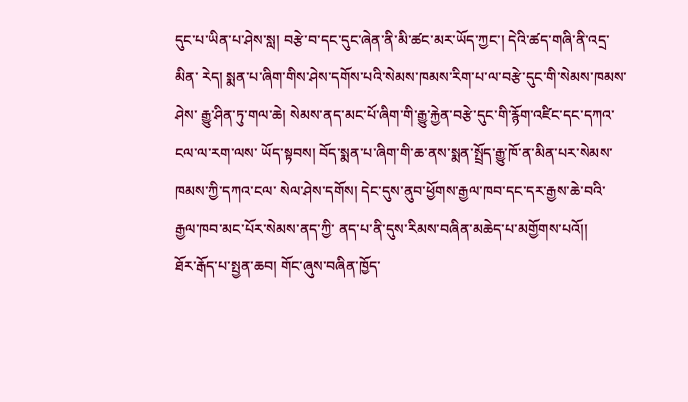དུང་པ་ཡིན་པ་ཤེས་སླ། བརྩེ་བ་དང་དུང་ཞེན་ནི་མི་ཚང་མར་ཡོད་ཀྱང་། དེའི་ཚད་གཞི་ནི་འདྲ་
མིན་ རེད། སྨན་པ་ཞིག་གིས་ཤེས་དགོས་པའི་སེམས་ཁམས་རིག་པ་ལ་བརྩེ་དུང་གི་སེམས་ཁམས་ཤེས་ རྒྱུ་ཤིན་ཏུ་གལ་ཆེ། སེམས་ནད་མང་པོ་ཞིག་གི་རྒྱུ་རྐྱེན་བརྩེ་དུང་གི་རྙོག་འཛིང་དང་དཀའ་ངལ་ལ་རག་ལས་ ཡོད་སྟབས། བོད་སྨན་པ་ཞིག་གི་ཆ་ནས་སྨན་སྤྲོད་རྒྱུ་ཁོ་ན་མིན་པར་སེམས་ཁམས་ཀྱི་དཀའ་ངལ་ སེལ་ཤེས་དགོས། དེང་དུས་ནུབ་ཕྱོགས་རྒྱལ་ཁབ་དང་དར་རྒྱས་ཆེ་བའི་རྒྱལ་ཁབ་མང་པོར་སེམས་ནད་ཀྱི་ ནད་པ་ནི་དུས་རིམས་བཞིན་མཆེད་པ་མགྱོགས་པའོ།།
ཐོར་རྒོད་པ་སྤྱན་ཆབ། གོང་ཞུས་བཞིན་ཁྱོད་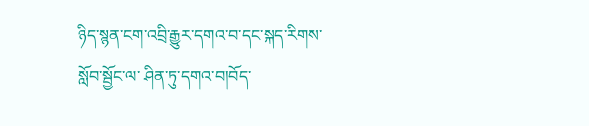ཉིད་སྙན་ངག་འབྲི་རྒྱུར་དགའ་བ་དང་སྐད་རིགས་སློབ་སྦྱོང་ལ་ ཤིན་ཏུ་དགའ་བ།བོད་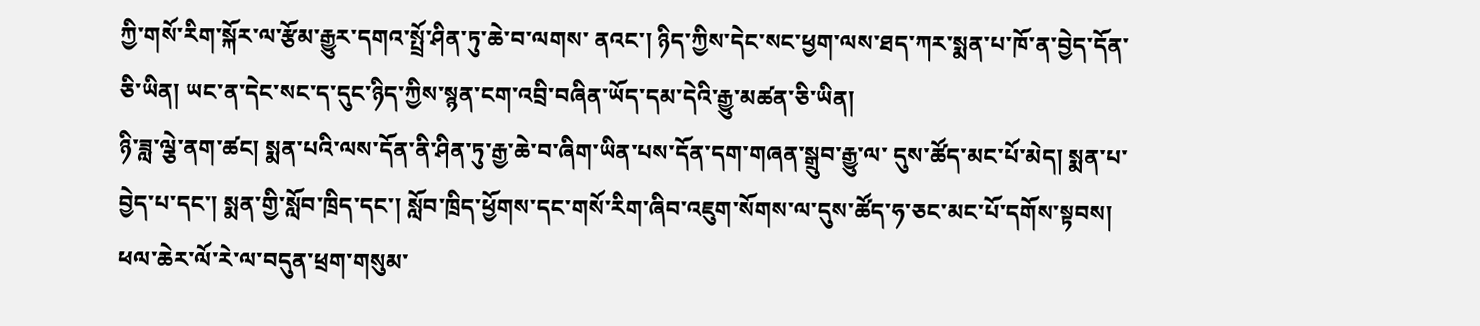ཀྱི་གསོ་རིག་སྐོར་ལ་རྩོམ་རྒྱུར་དགའ་སྤྲོ་ཤིན་ཏུ་ཆེ་བ་ལགས་ ནའང་། ཉིད་ཀྱིས་དེང་སང་ཕྱག་ལས་ཐད་ཀར་སྨན་པ་ཁོ་ན་བྱེད་དོན་ཅི་ཡིན། ཡང་ན་དེང་སང་ད་དུང་ཉིད་ཀྱིས་སྙན་ངག་འབྲི་བཞིན་ཡོད་དམ་དེའི་རྒྱུ་མཚན་ཅི་ཡིན།
ཉི་ཟླ་ལྕེ་ནག་ཚང། སྨན་པའི་ལས་དོན་ནི་ཤིན་ཏུ་རྒྱ་ཆེ་བ་ཞིག་ཡིན་པས་དོན་དག་གཞན་སྒྲུབ་རྒྱུ་ལ་ དུས་ཚོད་མང་པོ་མེད། སྨན་པ་བྱེད་པ་དང་། སྨན་གྱི་སློབ་ཁྲིད་དང་། སློབ་ཁྲིད་ཕྱོགས་དང་གསོ་རིག་ཞིབ་འཇུག་སོགས་ལ་དུས་ཚོད་ཧ་ཅང་མང་པོ་དགོས་སྟབས། ཕལ་ཆེར་ལོ་རེ་ལ་བདུན་ཕྲག་གསུམ་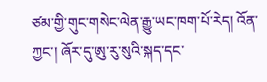ཙམ་གྱི་གུང་གསེང་ལེན་རྒྱུ་ཡང་ཁག་པོ་རེད། འོན་ཀྱང་། ཞོར་དུ་ཨུ་རུ་སུའི་སྐད་དང་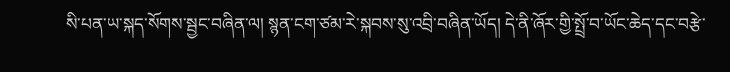སི་པན་ཡ་སྐད་སོགས་སྦྱང་བཞིན་ལ། སྙན་ངག་ཙམ་རེ་སྐབས་སུ་འབྲི་བཞིན་ཡོད། དེ་ནི་ཞོར་གྱི་སྤྲོ་བ་ཡོང་ཆེད་དང་བརྩེ་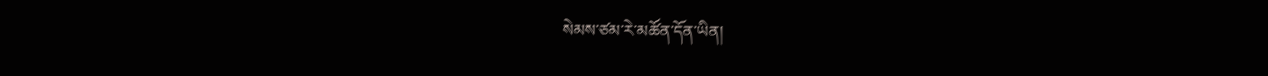སེམས་ཙམ་རེ་མཚོན་དོན་ཡིན།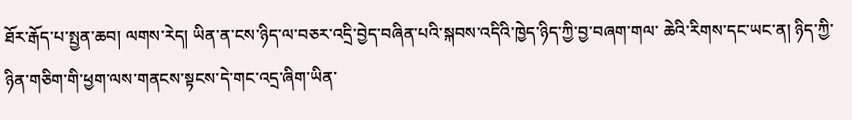ཐོར་རྒོད་པ་སྤྱན་ཆབ། ལགས་རེད། ཡིན་ན་ངས་ཉིད་ལ་བཅར་འདྲི་བྱེད་བཞིན་པའི་སྐབས་འདིའི་ཁྱེད་ཉིད་ཀྱི་བྱ་བཞག་གལ་ ཆེའི་རིགས་དང་ཡང་ན། ཉིད་ཀྱི་ཉིན་གཅིག་གི་ཕྱག་ལས་གནངས་སྟངས་དེ་གང་འདྲ་ཞིག་ཡིན་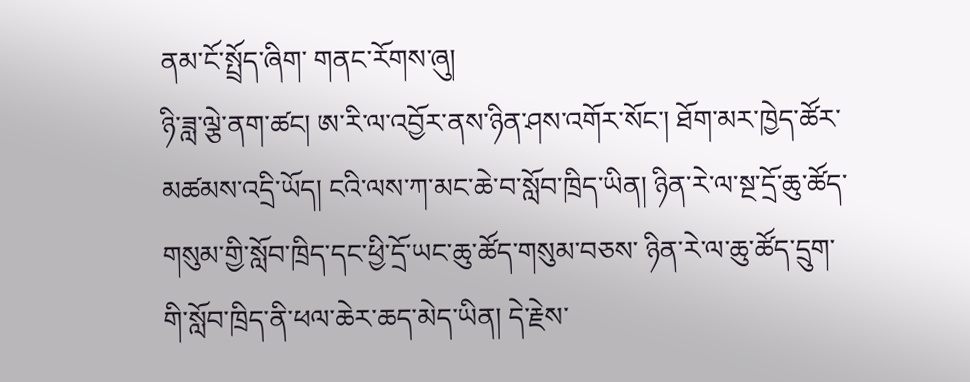ནམ་ངོ་སྤྲོད་ཞིག་ གནང་རོགས་ཞུ།
ཉི་ཟླ་ལྕེ་ནག་ཚང། ཨ་རི་ལ་འབྱོར་ནས་ཉིན་ཤས་འགོར་སོང་། ཐོག་མར་ཁྱེད་ཚོར་མཚམས་འདྲི་ཡོད། ངའི་ལས་ཀ་མང་ཆེ་བ་སློབ་ཁྲིད་ཡིན། ཉིན་རེ་ལ་སྔ་དྲོ་ཆུ་ཚོད་གསུམ་གྱི་སློབ་ཁྲིད་དང་ཕྱི་དྲོ་ཡང་ཆུ་ཚོད་གསུམ་བཅས་ ཉིན་རེ་ལ་ཆུ་ཚོད་དྲུག་གི་སློབ་ཁྲིད་ནི་ཕལ་ཆེར་ཆད་མེད་ཡིན། དེ་རྗེས་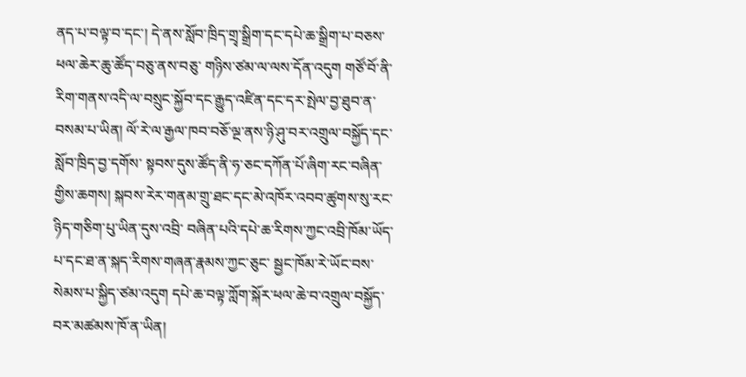ནད་པ་བལྟ་བ་དང་། དེ་ནས་སློབ་ཁྲིད་གྲྭ་སྒྲིག་དང་དཔེ་ཆ་སྒྲིག་པ་བཅས་ཕལ་ཆེར་ཆུ་ཚོད་བཅུ་ནས་བཅུ་ གཉིས་ཙམ་ལ་ལས་དོན་འདུག གཙོ་བོ་ནི་རིག་གནས་འདི་ལ་བསྲུང་སྐྱོབ་དང་རྒྱུད་འཛིན་དང་དར་སྤེལ་བྱ་ཐུབ་ན་ བསམ་པ་ཡིན། ལོ་རེ་ལ་རྒྱལ་ཁབ་བཅོ་ལྔ་ནས་ཉི་ཤུ་བར་འགྲུལ་བསྐྱོད་དང་སློབ་ཁྲིད་བྱ་དགོས་ སྟབས་དུས་ཚོད་ནི་ཧ་ཅང་དཀོན་པོ་ཞིག་རང་བཞིན་གྱིས་ཆགས། སྐབས་རེར་གནམ་གྲུ་ཐང་དང་མེ་འཁོར་འབབ་ཚུགས་སུ་རང་ཉིད་གཅིག་པུ་ཡིན་དུས་འབྲི་ བཞིན་པའི་དཔེ་ཆ་རིགས་ཀྱང་འབྲི་ཁོམ་ཡོད་པ་དང་ཐ་ན་སྐད་རིགས་གཞན་རྣམས་ཀྱང་ཅུང་ སྦྱང་ཁོམ་རེ་ཡོང་བས་སེམས་པ་སྐྱིད་ཙམ་འདུག དཔེ་ཆ་བལྟ་ཀློག་སྐོར་ཕལ་ཆེ་བ་འགྲུལ་བསྐྱོད་བར་མཚམས་ཁོ་ན་ཡིན།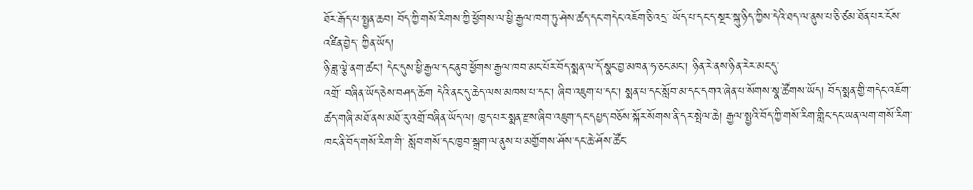ཐོར་རྒོད་པ་སྤྱན་ཆབ། བོད་ཀྱི་གསོ་རིགས་ཀྱི་ཕྱོགས་ལ་ཕྱི་རྒྱལ་ཁག་ཏུ་ཤེས་ཚད་དང་གདེང་འཇོག་ཅི་འདྲ་ ཡོད་པ་དང་ད་སྔར་སྐུ་ཉིད་ཀྱིས་དེའི་ཐད་ལ་ནུས་པ་ཅི་ཙམ་ཐོན་པར་ངོས་འཛིན་བྱེད་ ཀྱིན་ཡོད།
ཉི་ཟླ་ལྕེ་ནག་ཚང། དེང་དུས་ཕྱི་རྒྱལ་དང་ནུབ་ཕྱོགས་རྒྱལ་ཁབ་མང་པོར་བོད་སྨན་ལ་དོ་སྣང་བྱ་མཁན་ཧ་ཅང་མང་། ཉིན་རེ་ནས་ཉིན་རེར་མང་དུ་
འགྲོ་ བཞིན་ཡོད་ཅེས་བཤད་ཆོག དེའི་ནང་དུ་ཆེད་ལས་མཁས་པ་དང་། ཞིབ་འཇུག་པ་དང་། སྨན་པ་དང་སློབ་མ་དང་དགའ་ཞེན་པ་སོགས་སྣ་ཚོགས་ཡོད། བོད་སྨན་གྱི་གདེང་འཇོག་ཚད་གཞི་མཐོ་ནས་མཐོ་རུ་འགྲོ་བཞིན་ཡོད་ལ། ཁྱད་པར་སྨན་རྫས་ཞིབ་འཇུག་དང་དཔྱད་བཅོས་སྐོར་སོགས་ནི་དར་སྤེལ་ཆེ། རྒྱལ་སྤྱའི་བོད་ཀྱི་གསོ་རིག་གླིང་དང་ཡན་ལག་གསོ་རིག་ཁང་ནི་བོད་གསོ་རིག་གི་ སློབ་གསོ་དང་ཁྱབ་སྒྲག་ལ་ནུས་པ་མགྱོགས་ཤོས་དང་ཆེ་ཤོས་ཚོང་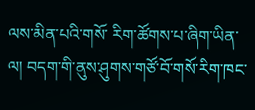ལས་མིན་པའི་གསོ་ རིག་ཚོགས་པ་ཞིག་ཡིན་ལ། བདག་གི་ནུས་ཤུགས་གཙོ་བོ་གསོ་རིག་ཁང་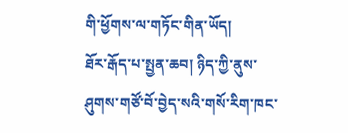གི་ཕྱོགས་ལ་གཏོང་གིན་ཡོད།
ཐོར་རྒོད་པ་སྤྱན་ཆབ། ཉིད་ཀྱི་ནུས་ཤུགས་གཙོ་བོ་བྱེད་སའི་གསོ་རིག་ཁང་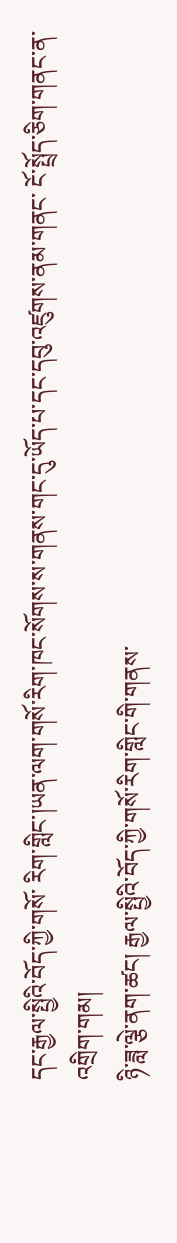དང་རྒྱལ་སྤྱིའི་བོད་ཀྱི་གསོ་ རིག་གླིང་།ཡན་ལག་གསོ་རིག་ཁང་སོགས་ས་གནས་གང་དུ་ཡོད་པ་དང་དབུ་འཛུགས་ནམ་གནང་ ངོ་སྤྲོད་ཅིག་གནང་ན་འགྲིག་གམ།
ཉི་ཟླ་ལྕེ་ནག་ཚང། རྒྱལ་སྤྱིའི་བོད་ཀྱི་གསོ་རིག་གླིང་གི་གནས་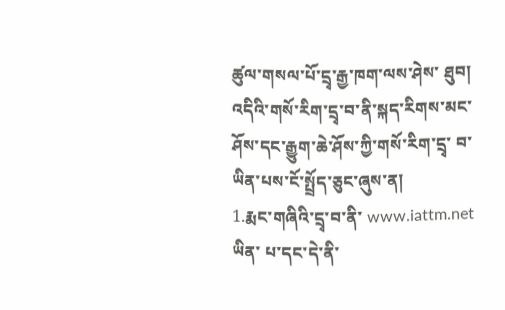ཚུལ་གསལ་པོ་དྲྭ་རྒྱ་ཁག་ལས་ཤེས་ ཐུབ། འདིའི་གསོ་རིག་དྲྭ་བ་ནི་སྐད་རིགས་མང་ཤོས་དང་རྒྱུག་ཆེ་ཤོས་ཀྱི་གསོ་རིག་དྲྭ་ བ་ཡིན་པས་ངོ་སྤྲོད་ཅུང་ཞུས་ན།
1.རྨང་གཞིའི་དྲྭ་བ་ནི་ www.iattm.net ཡིན་ པ་དང་དེ་ནི་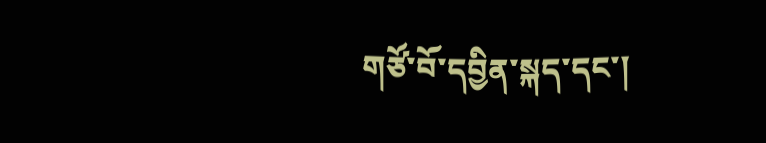གཙོ་བོ་དབྱིན་སྐད་དང་།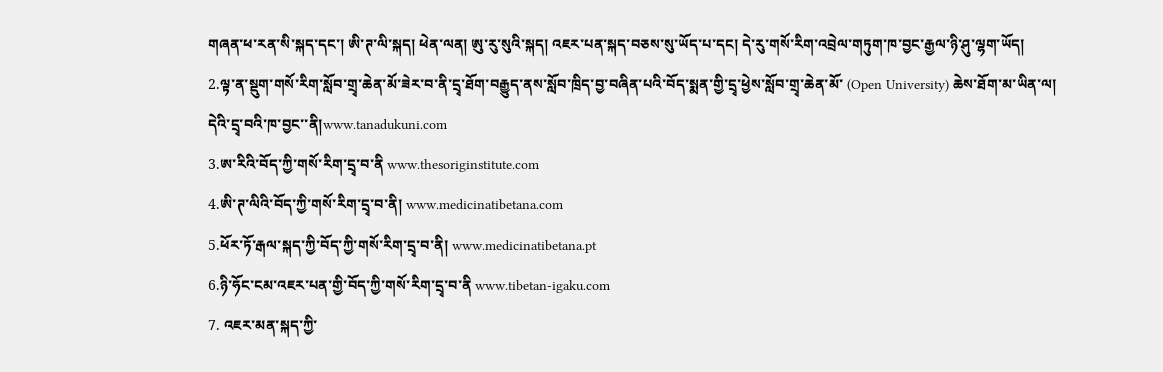གཞན་ཕ་རན་སི་སྐད་དང་། ཨི་ཊ་ལི་སྐད། ཕེན་ལན། ཨུ་རུ་སུའི་སྐད། འཇར་པན་སྐད་བཅས་སུ་ཡོད་པ་དང། དེ་རུ་གསོ་རིག་འབྲེལ་གཏུག་ཁ་བྱང་རྒྱལ་ཉི་ཤུ་ལྷག་ཡོད།
2.ལྟ་ན་སྡུག་གསོ་རིག་སློབ་གྲྭ་ཆེན་མོ་ཟེར་བ་ནི་དྲྭ་ཐོག་བརྒྱུད་ནས་སློབ་ཁྲིད་བྱ་བཞིན་པའི་བོད་སྨན་གྱི་དྲྭ་ཕྱེས་སློབ་གྲྭ་ཆེན་མོ་ (Open University) ཆེས་ཐོག་མ་ཡིན་ལ། དེའི་དྲྭ་བའི་ཁ་བྱང་་ནི།www.tanadukuni.com
3.ཨ་རིའི་བོད་ཀྱི་གསོ་རིག་དྲྭ་བ་ནི www.thesoriginstitute.com
4.ཨི་ཊ་ལིའི་བོད་ཀྱི་གསོ་རིག་དྲྭ་བ་ནི། www.medicinatibetana.com
5.ཕོར་ཏོ་རྒལ་སྐད་ཀྱི་བོད་ཀྱི་གསོ་རིག་དྲྭ་བ་ནི། www.medicinatibetana.pt
6.ཉི་ཧོང་ངམ་འཇར་པན་གྱི་བོད་ཀྱི་གསོ་རིག་དྲྭ་བ་ནི www.tibetan-igaku.com
7. འཇར་མན་སྐད་ཀྱི་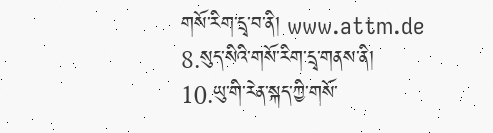གསོ་རིག་དྲྭ་བ་ནི། www.attm.de
8.སུད་སིའི་གསོ་རིག་དྲྭ་གནས་ནི།
10.ཡུ་གི་རེན་སྐད་ཀྱི་གསོ་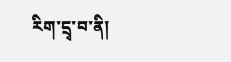རིག་དྲྭ་བ་ནི།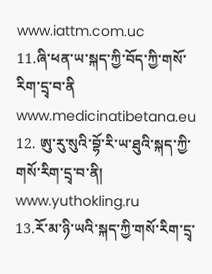www.iattm.com.uc
11.ཞི་ཕན་ཡ་སྐད་ཀྱི་བོད་ཀྱི་གསོ་རིག་དྲྭ་བ་ནི www.medicinatibetana.eu
12. ཨུ་རུ་སུའི་བྷོ་རི་ཡ་ཐུའི་སྐད་ཀྱི་གསོ་རིག་དྲྭ་བ་ནི། www.yuthokling.ru
13.རོ་མ་ཉི་ཡའི་སྐད་ཀྱི་གསོ་རིག་དྲྭ་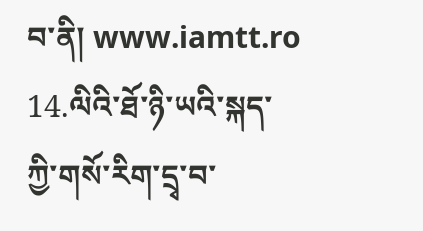བ་ནི། www.iamtt.ro
14.ལིའི་ཐོ་ཉི་ཡའི་སྐད་ཀྱི་གསོ་རིག་དྲྭ་བ་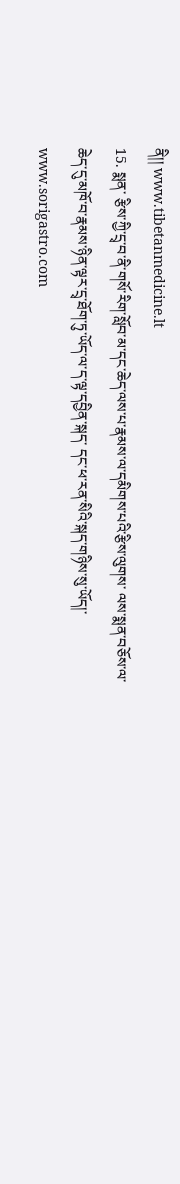ནི།། www.tibetanmedicine.lt
15. སྨན་ རྩིས་ཀྱི་དྲྭ་བ་ནི་གསོ་རིག་སློབ་མ་དང་ཆེད་ལས་པ་རྣམས་ལ་དམིགས་པའི་རྩིས་ལུགས་ ལས་སྨན་བཅོས་ལ་ཆེད་དུ་མཁོ་བ་རྣམས་ཉིན་ལྟར་དྲྭ་ཐོག་ཏུ་ཡོད་ལ་ད་ལྟ་དབྱིན་སྐད་ དང་ཕ་རན་སིའི་སྐད་གཉིས་སུ་ཡོད།་ www.sorigastro.com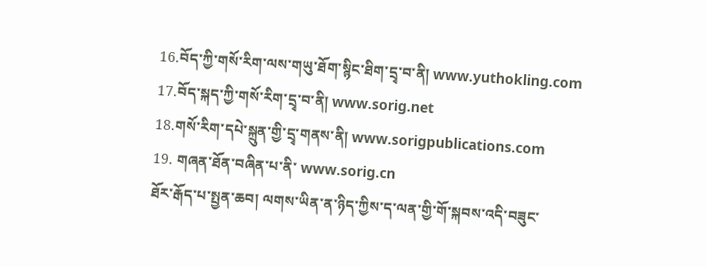16.བོད་ཀྱི་གསོ་རིག་ལས་གཡུ་ཐོག་སྙིང་ཐིག་དྲྭ་བ་ནི། www.yuthokling.com
17.བོད་སྐད་ཀྱི་གསོ་རིག་དྲྭ་བ་ནི། www.sorig.net
18.གསོ་རིག་དཔེ་སྐྲུན་གྱི་དྲྭ་གནས་ནི། www.sorigpublications.com
19. གཞན་ཐོན་བཞིན་པ་ནི་ www.sorig.cn
ཐོར་རྒོད་པ་སྤྱན་ཆབ། ལགས་ཡིན་ན་ཉིད་ཀྱིས་ད་ལན་གྱི་གོ་སྐབས་འདི་བཟུང་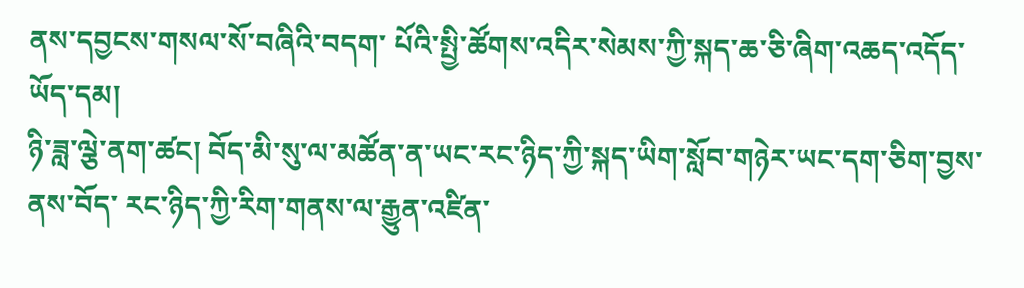ནས་དབྱངས་གསལ་སོ་བཞིའི་བདག་ པོའི་སྤྱི་ཚོགས་འདིར་སེམས་ཀྱི་སྐད་ཆ་ཅི་ཞིག་འཆད་འདོད་ཡོད་དམ།
ཉི་ཟླ་ལྕེ་ནག་ཚང། བོད་མི་སུ་ལ་མཚོན་ན་ཡང་རང་ཉིད་ཀྱི་སྐད་ཡིག་སློབ་གཉེར་ཡང་དག་ཅིག་བྱས་ནས་བོད་ རང་ཉིད་ཀྱི་རིག་གནས་ལ་རྒྱུན་འཛིན་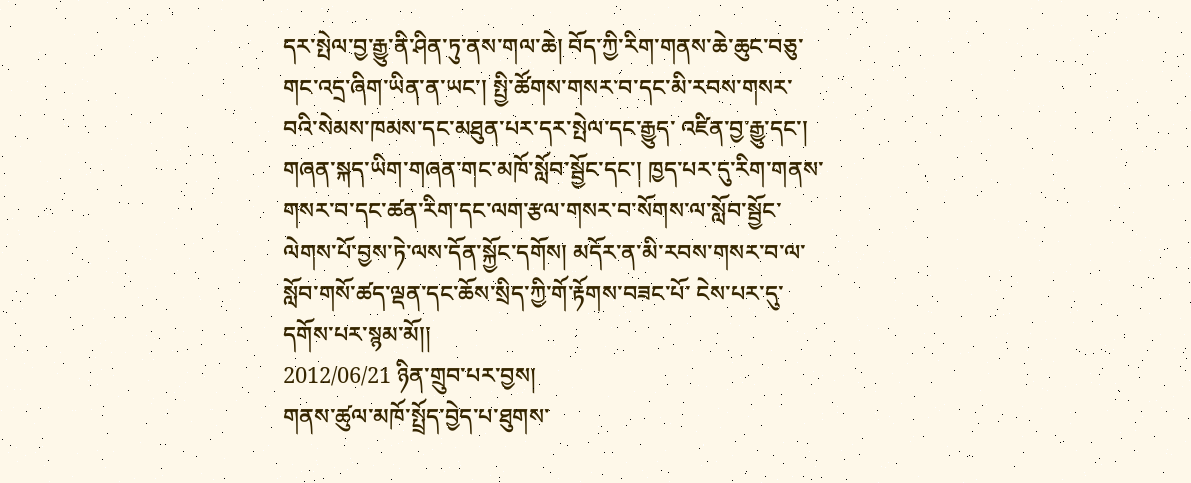དར་སྤེལ་བྱ་རྒྱུ་ནི་ཤིན་ཏུ་ནས་གལ་ཆེ། བོད་ཀྱི་རིག་གནས་ཆེ་ཆུང་བཅུ་གང་འདྲ་ཞིག་ཡིན་ན་ཡང་། སྤྱི་ཚོགས་གསར་བ་དང་མི་རབས་གསར་བའི་སེམས་ཁམས་དང་མཐུན་པར་དར་སྤེལ་དང་རྒྱུད་ འཛིན་བྱ་རྒྱུ་དང་། གཞན་སྐད་ཡིག་གཞན་གང་མཁོ་སློབ་སྦྱོང་དང་། ཁྱད་པར་དུ་རིག་གནས་གསར་བ་དང་ཚན་རིག་དང་ལག་རྩལ་གསར་བ་སོགས་ལ་སློབ་སྦྱོང་ ལེགས་པོ་བྱས་ཏེ་ལས་དོན་སྐྱོང་དགོས། མདོར་ན་མི་རབས་གསར་བ་ལ་སློབ་གསོ་ཚད་ལྡན་དང་ཆོས་སྲིད་ཀྱི་གོ་རྟོགས་བཟང་པོ་ ངེས་པར་དུ་དགོས་པར་སྙམ་མོ།།
2012/06/21 ཉིན་གྲུབ་པར་བྱས།
གནས་ཚུལ་མཁོ་སྤྲོད་བྱེད་པ་ཐུགས་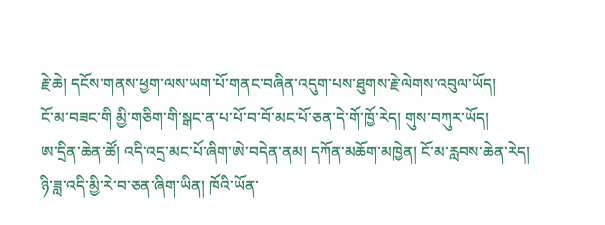རྗེ་ཆེ། དངོས་གནས་ཕྱག་ལས་ཡག་པོ་གནང་བཞིན་འདུག་པས་ཐུགས་རྗེ་ལེགས་འབུལ་ཡོད།
ངོ་མ་བཟང་གི མྱི་གཅིག་གི་སྒང་ན་པ་པོ་བ་བོ་མང་པོ་ཅན་དེ་གོ་ཁྱོ་རེད། གུས་བཀུར་ཡོད།
ཨ་དྲིན་ཆེན་ཚོ། འདི་འདྲ་མང་པོ་ཞིག་ཨེ་བདེན་ནམ། དཀོན་མཆོག་མཁྱེན། ངོ་མ་རླབས་ཆེན་རེད།
ཉི་ཟླ་འདི་མྱི་རེ་བ་ཅན་ཞིག་ཡིན། ཁོའི་ཡོན་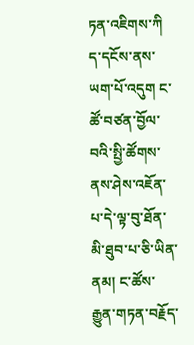ཏན་འཇིགས་ཀི
ད་དངོས་ནས་ཡག་པོ་འདུག ང་ཚོ་བཙན་བྱོལ་བའི་སྤྱི་ཚོགས་ནས་ཤེས་འཇོན་པ་དེ་ལྟ་བུ་ཐོན་མི་ཐུབ་པ་ཅི་ཡིན་ནམ། ང་ཚོས་རྒྱུན་གཏན་བརྗོད་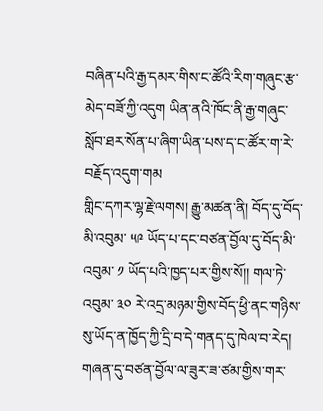བཞིན་པའི་རྒྱ་དམར་གིས་ང་ཚོའི་རིག་གཞུང་རྩ་མེད་བཟོ་ཀྱི་འདུག ཡིན་ནའི་ཁོང་ནི་རྒྱ་གཞུང་སློབ་ཐར་སོན་པ་ཞིག་ཡིན་པས་ད་ང་ཚོར་ག་རེ་བརྗོད་འདུག་གམ
གླིང་དཀར་ལྷ་རྗེ་ལགས། རྒྱུ་མཚན་ནི། བོད་དུ་བོད་མི་འབུམ་ ༥༩ ཡོད་པ་དང་བཙན་བྱོལ་དུ་བོད་མི་འབུམ་ ༡ ཡོད་པའི་ཁྱད་པར་གྱིས་སོ།། གལ་ཏེ་འབུམ་ ༣༠ རེ་འདྲ་མཉམ་གྱིས་བོད་ཕྱི་ནང་གཉིས་སུ་ཡོད་ན་ཁྱོད་ཀྱི་དྲི་བ་དེ་གནད་དུ་ཁེལ་བ་རེད། གཞན་དུ་བཙན་བྱོལ་ལ་ཟུར་ཟ་ཙམ་གྱིས་གར་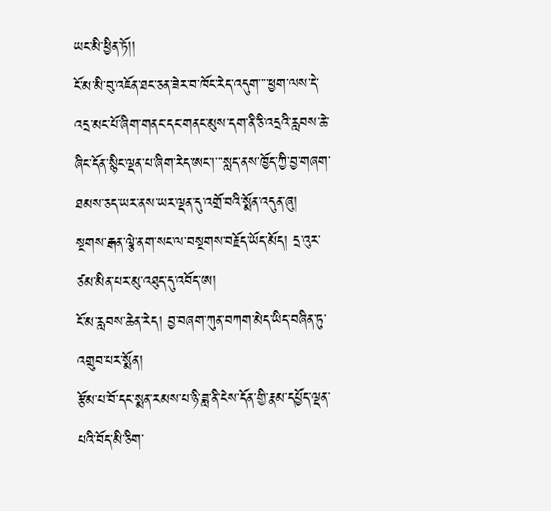ཡང་མི་ཕྱིན་ཏོ།།
ངོ་མ་མི་བུ་འཇོན་ཐང་ཅན་ཟེར་བ་ཁོང་རེད་འདུག་་་་ཕྱག་ལས་དེ་འདྲ་མང་པོ་ཞིག་གནང་དང་གནང་མུས་དག་ནི་ཅི་འདྲའི་རླབས་ཆེ་ཞིང་དོན་སྙིང་ལྡན་པ་ཞིག་རེད་ཨང་།་་་སླད་ནས་ཁྱོད་ཀྱི་བྱ་གཞག་ཐམས་ཅད་ཡར་ནས་ཡར་ལྡན་དུ་འགྲོ་བའི་སྨོན་འདུན་ཞུ།
སྔགས་རྒན་ལྕེ་ནག་སང་ལ་བསྔགས་བརྗོད་ཡོད་མོད། དྲ་འུར་ཙམ་མིན་པར་མུ་འཐུད་དུ་འབོད་ཨ།
ངོ་མ་རླབས་ཆེན་རེད། བྱ་བཞག་ཀུན་བཀག་མེད་ཡིད་བཞིན་ཏུ་འགྲུབ་པར་སྨོན།
རྩོམ་པ་བོ་དང་སྨན་རམས་པ་ཉི་ཟླ་ནི་ངེས་དོན་གྱི་རྣམ་དཔྱོད་ལྡན་པའི་བོད་མི་ཅིག་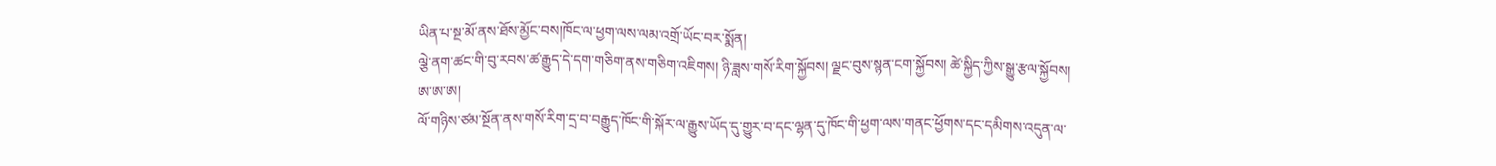ཡིན་པ་སྔ་མོ་ནས་ཐོས་མྱོང་བས།ཁོང་ལ་ཕྱག་ལས་ལམ་འགྲོ་ཡོང་བར་སྨོན།
ལྕེ་ནག་ཚང་གི་བུ་རབས་ཚ་རྒྱུད་དེ་དག་གཅིག་ནས་གཅིག་འཇིགས། ཉི་ཟླས་གསོ་རིག་སྐྱོབས། ལྗང་བུས་སྙན་ངག་སྐྱོབས། ཚེ་སྐྱིད་ཀྱིས་སྒྱུ་རྩལ་སྐྱོབས། ཨ་ཨ་ཨ།
ལོ་གཉིས་ཙམ་སྔོན་ནས་གསོ་རིག་དྲ་བ་བརྒྱུད་ཁོང་གི་སྐོར་ལ་རྒྱུས་ཡོད་དུ་གྱུར་བ་དང་ལྷན་དུ་ཁོང་གི་ཕྱག་ལས་གནང་ཕྱོགས་དང་དམིགས་འདུན་ལ་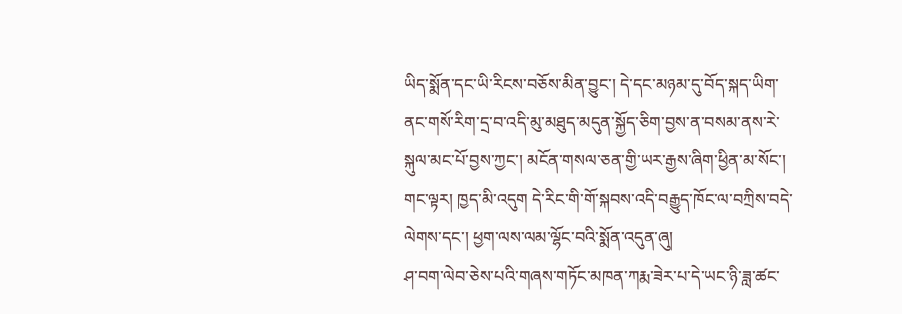ཡིད་སྨོན་དང་ཡི་རིངས་བཅོས་མིན་བྱུང་། དེ་དང་མཉམ་དུ་བོད་སྐད་ཡིག་ནང་གསོ་རིག་དྲ་བ་འདི་མུ་མཐུད་མདུན་སྐྱོད་ཅིག་བྱས་ན་བསམ་ནས་རེ་སྐུལ་མང་པོ་བྱས་ཀྱང་། མངོན་གསལ་ཅན་གྱི་ཡར་རྒྱས་ཞིག་ཕྱིན་མ་སོང་། གང་ལྟར། ཁྱད་མི་འདུག དེ་རིང་གི་གོ་སྐབས་འདི་བརྒྱུད་ཁོང་ལ་བཀྲིས་བདེ་ལེགས་དང་། ཕྱག་ལས་ལམ་ལྷོང་བའི་སྨོན་འདུན་ཞུ།
ཤ་བག་ལེབ་ཅེས་པའི་གཞས་གཏོང་མཁན་ཀརྨ་ཟེར་པ་དེ་ཡང་ཉི་ཟླ་ཚང་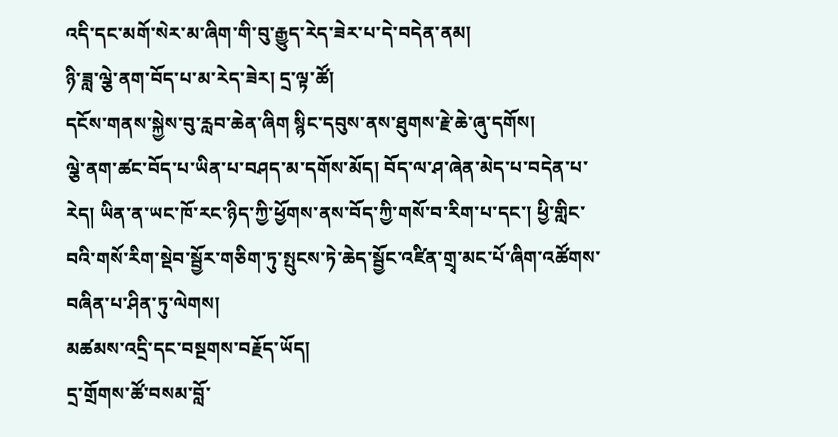འདི་དང་མགོ་སེར་མ་ཞིག་གི་བུ་རྒྱུད་རེད་ཟེར་པ་དེ་བདེན་ནམ།
ཉི་ཟླ་ལྕེ་ནག་བོད་པ་མ་རེད་ཟེར། དྲ་ལྟ་ཚོ།
དངོས་གནས་སྐྱེས་བུ་རླབ་ཆེན་ཞིག སྙིང་དབུས་ནས་ཐུགས་རྗེ་ཆེ་ཞུ་དགོས།
ལྕེ་ནག་ཚང་བོད་པ་ཡིན་པ་བཤད་མ་དགོས་མོད། བོད་ལ་ཤ་ཞེན་མེད་པ་བདེན་པ་རེད། ཡིན་ན་ཡང་ཁོ་རང་ཉིད་ཀྱི་ཕྱོགས་ནས་བོད་ཀྱི་གསོ་བ་རིག་པ་དང་། ཕྱི་གླིང་བའི་གསོ་རིག་སྡེབ་སྦྱོར་གཅིག་ཏུ་སྤུངས་ཏེ་ཆེད་སྦྱོང་འཛིན་གྲྭ་མང་པོ་ཞིག་འཚོགས་བཞིན་པ་ཤིན་ཏུ་ལེགས།
མཚམས་འདྲི་དང་བསྔགས་བརྗོད་ཡོད།
དྲ་གྲོགས་ཚོ་བསམ་བློ་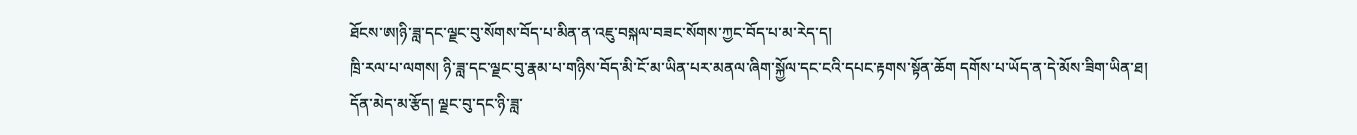ཐོངས་ཨ།ཉི་ཟླ་དང་ལྗང་བུ་སོགས་བོད་པ་མིན་ན་འཇུ་བསྐལ་བཟང་སོགས་ཀྱང་བོད་པ་མ་རེད་ད།
ཁྲི་རལ་པ་ལགས། ཉི་ཟླ་དང་ལྗང་བུ་རྣམ་པ་གཉིས་བོད་མི་ངོ་མ་ཡིན་པར་མནལ་ཞིག་སྐྱོལ་དང་ངའི་དཔང་རྟགས་སྟོན་ཆོག དགོས་པ་ཡོད་ན་དེ་མོས་ཟིག་ཡིན་ཐ།
དོན་མེད་མ་རྩོད། ལྗང་བུ་དང་ཉི་ཟླ་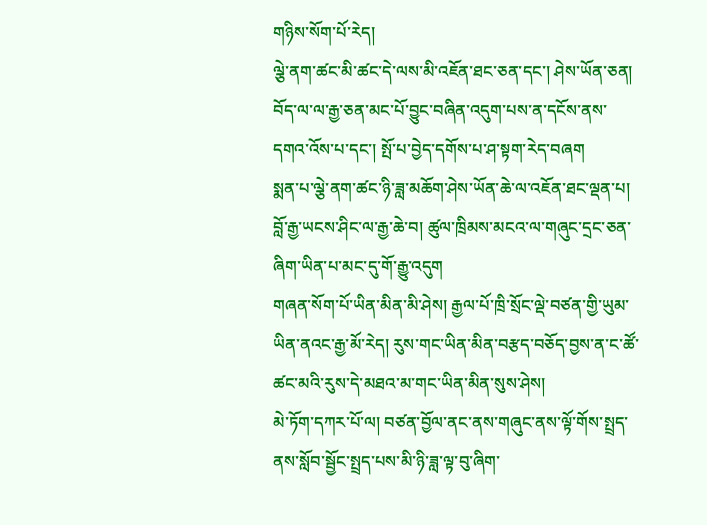གཉིས་སོག་པོ་རེད།
ལྕེ་ནག་ཚང་མི་ཚང་དེ་ལས་མི་འཇོན་ཐང་ཅན་དང་། ཤེས་ཡོན་ཅན། བོད་ལ་ལ་རྒྱ་ཅན་མང་པོ་བྱུང་བཞིན་འདུག་པས་ན་དངོས་ནས་དགའ་འོས་པ་དང་། སྤོ་པ་བྱེད་དགོས་པ་ཤ་སྟག་རེད་བཞག
སྨན་པ་ལྕེ་ནག་ཚང་ཉི་ཟླ་མཆོག་ཤེས་ཡོན་ཆེ་ལ་འཇོན་ཐང་ལྡན་པ། བློ་རྒྱ་ཡངས་ཤིང་ལ་རྒྱ་ཆེ་བ། ཚུལ་ཁྲིམས་མངའ་ལ་གཞུང་དྲང་ཅན་ཞིག་ཡིན་པ་མང་དུ་གོ་རྒྱུ་འདུག
གཞན་སོག་པོ་ཡིན་མིན་མི་ཤེས། རྒྱལ་པོ་ཁྲི་སྲོང་ལྡེ་བཙན་གྱི་ཡུམ་ཡིན་ནའང་རྒྱ་མོ་རེད། རུས་གང་ཡིན་མིན་བརྩད་བཅོད་བྱས་ན་ང་ཚོ་ཚང་མའི་རུས་དེ་མཐའ་མ་གང་ཡིན་མིན་སུས་ཤེས།
མེ་ཏོག་དཀར་པོ་ལ། བཙན་བྱོལ་ནང་ནས་གཞུང་ནས་ལྟོ་གོས་སྤྲད་ནས་སློབ་སྦྱོང་སྤྲད་པས་མི་ཉི་ཟླ་ལྟ་བུ་ཞིག་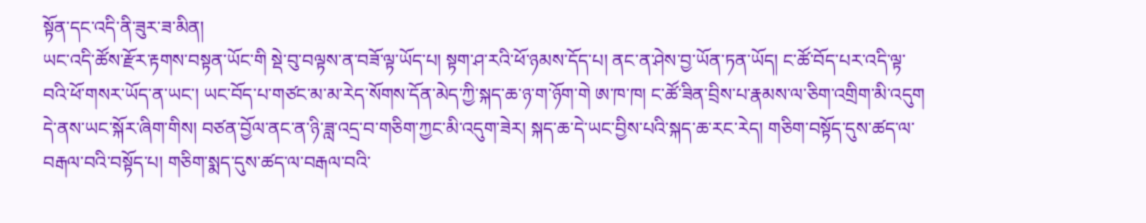སྟོན་དང་འདི་ནི་ཟུར་ཟ་མིན།
ཡང་འདི་ཚོས་རྫོར་རྟགས་བསྟན་ཡོང་གི སྡེ་བུ་བལྟས་ན་བཟོ་ལྟ་ཡོད་པ། སྟག་ཤ་རའི་ཕོ་ཉམས་དོད་པ། ནང་ན་ཤེས་བྱ་ཡོན་ཏན་ཡོད། ང་ཚོ་བོད་པར་འདི་ལྟ་བའི་ཕོ་གསར་ཡོད་ན་ཡང་། ཡང་བོད་པ་གཙང་མ་མ་རེད་སོགས་དོན་མེད་ཀྱི་སྐད་ཆ་ཉ་ག་ཉོག་གེ ཨ་ཁ་ཁ། ང་ཚོ་ཟིན་བྲིས་པ་རྣམས་ལ་ཅིག་འགྲིག་མི་འདུག དེ་ནས་ཡང་སྐོར་ཞིག་གིས། བཙན་བྱོལ་ནང་ན་ཉི་ཟླ་འདྲ་བ་གཅིག་ཀྱང་མི་འདུག་ཟེར། སྐད་ཆ་དེ་ཡང་བྱིས་པའི་སྐད་ཆ་རང་རེད། གཅིག་བསྟོད་དུས་ཚད་ལ་བརྒལ་བའི་བསྟོད་པ། གཅིག་སྨད་དུས་ཚད་ལ་བརྒལ་བའི་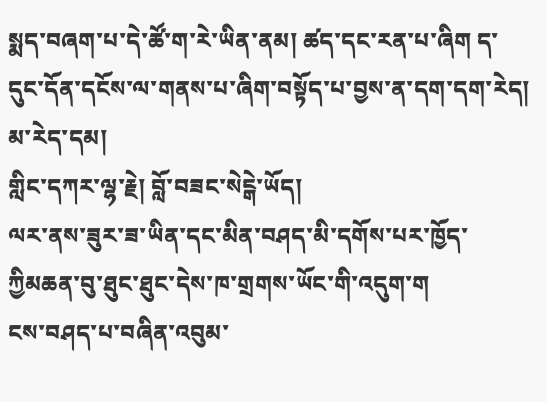སྨད་བཞག་པ་དེ་ཚོ་ག་རེ་ཡིན་ནམ། ཚད་དང་རན་པ་ཞིག ད་དུང་དོན་དངོས་ལ་གནས་པ་ཞིག་བསྟོད་པ་བྱས་ན་དག་དག་རེད། མ་རེད་དམ།
གླིང་དཀར་ལྷ་རྗེ། བློ་བཟང་སེངྒེ་ཡོད།
ལར་ནས་ཟུར་ཟ་ཡིན་དང་མིན་བཤད་མི་དགོས་པར་ཁྱོད་ཀྱིམཆན་བུ་ཐུང་ཐུང་དེས་ཁ་གྲགས་ཡོང་གི་འདུག་ག
ངས་བཤད་པ་བཞིན་འབུམ་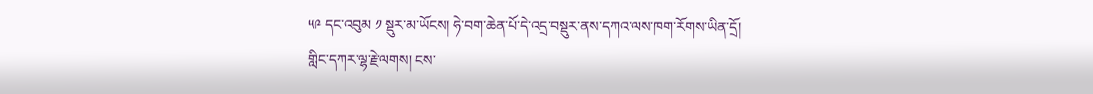༥༩ དང་འབུམ ༡ སྡུར་མ་ཡོངས། ཧེ་བག་ཆེན་པོ་དེ་འདྲ་བསྡུར་ནས་དཀའ་ལས་ཁག་རོགས་ཡིན་དྲོ།
གླིང་དཀར་ལྷ་རྗེ་ལགས། ངས་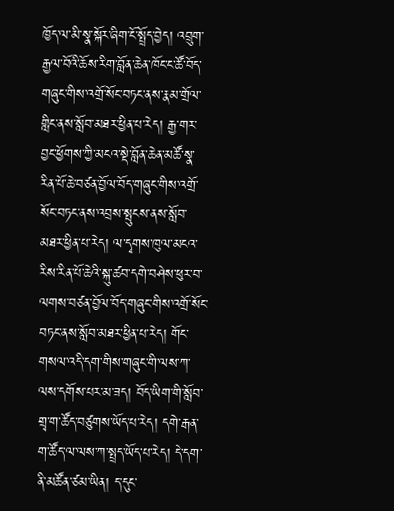ཁྱོད་ལ་མི་སྣ་སྐོར་ཞིག་ངོ་སྤྲོད་བྱེད། འབྲུག་རྒྱལ་བོའི་ཆོས་རིག་བློན་ཆེན་ཁོང་ང་ཚོ་བོད་གཞུང་གིས་འགྲོ་སོང་བཏང་ནས་རྣམ་གྲོལ་གླིང་ནས་སློབ་མཐར་ཕྱིན་པ་རེད། རྒྱ་གར་བྱང་ཕྱོགས་ཀྱི་མངའ་སྡེ་བློན་ཆེན་མཚོ་སྣ་རིན་པོ་ཆེ་བཙན་བྱོལ་བོད་གཞུང་གིས་འགྲོ་སོང་བཏང་ནས་འབྲས་སྤུངས་ནས་སློབ་མཐར་ཕྱིན་པ་རེད། ལ་དྭགས་ཁུལ་མངའ་རིས་རིན་པོ་ཆེའི་སྐུ་ཚབ་དགེ་བཤེས་ཕུར་བ་ལགས་བཙན་བྱོལ་བོད་གཞུང་གིས་འགྲོ་སོང་བཏང་ནས་སློབ་མཐར་ཕྱིན་པ་རེད། གོང་གསལ་འདི་དག་གིས་གཞུང་གི་ལས་ཀ་ལས་དགོས་པར་མ་ཟད། བོད་ཡིག་གི་སློབ་གྲྭ་ག་ཚོད་བཙུགས་ཡོད་པ་རེད། དགེ་རྒན་ག་ཚོད་ལ་ལས་ཀ་སྤྲད་ཡོད་པ་རེད། དེ་དག་ནི་མཚོན་ཙམ་ཡིན། ད་དུང་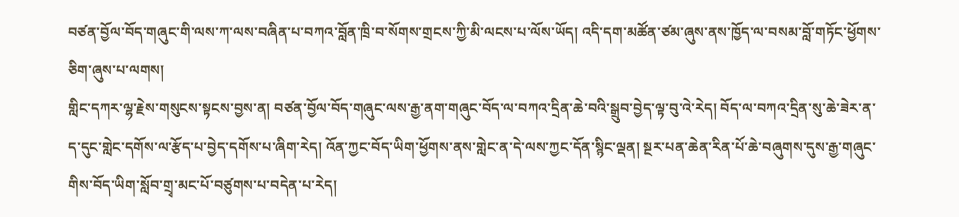བཙན་བྱོལ་བོད་གཞུང་གི་ལས་ཀ་ལས་བཞིན་པ་བཀའ་བློན་ཁྲི་བ་སོགས་གྲངས་ཀྱི་མི་ལངས་པ་ལོས་ཡོད། འདི་དག་མཚོན་ཙམ་ཞུས་ནས་ཁྱོད་ལ་བསམ་བློ་གཏོང་ཕྱོགས་ཅིག་ཞུས་པ་ལགས།
གླིང་དཀར་ལྷ་རྗེས་གསུངས་སྟངས་བྱས་ན། བཙན་བྱོལ་བོད་གཞུང་ལས་རྒྱ་ནག་གཞུང་བོད་ལ་བཀའ་དྲིན་ཆེ་བའི་སྒྲུབ་བྱེད་ལྟ་བུ་འེ་རེད། བོད་ལ་བཀའ་དྲིན་སུ་ཆེ་ཟེར་ན་ད་དུང་གླེང་དགོས་ལ་རྩོད་པ་བྱེད་དགོས་པ་ཞིག་རེད། འོན་ཀྱང་བོད་ཡིག་ཕྱོགས་ནས་གླེང་ན་དེ་ལས་ཀྱང་དོན་སྙིང་ལྡན། སྔར་པན་ཆེན་རིན་པོ་ཆེ་བཞུགས་དུས་རྒྱ་གཞུང་གིས་བོད་ཡིག་སློབ་གྲྭ་མང་པོ་བཙུགས་པ་བདེན་པ་རེད།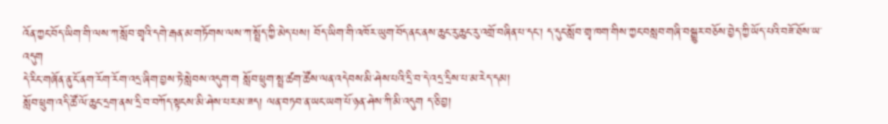འོན་ཀྱང་བོད་ཡིག་གི་ལས་ཀ་སློབ་གྲྭའི་དགེ་རྒན་མ་གཏོགས་ལས་ཀ་སྤྲོད་ཀྱི་མེད་པས། བོད་ཡིག་གི་འཁོར་ཡུག་བོད་ནང་ནས་ཆུང་རུ་ཆུང་རུ་འགྲོ་བཞིན་པ་དང་། ད་དུང་སློབ་གྲྭ་ཁག་གིས་ཀྱང་བསླབ་གཞི་བསྒྱུར་བཅོས་བྱེད་ཀྱི་ཡོད་པའི་བཟོ་ཐོས་ཡ་འདུག
དེ་རིང་གཞོན་ནུ་ངོ་ནག་རོག་རོག་འདྲ་ཞིག་བྱས་ཏེ་སླེབས་འདུག་ག སློབ་ཕྲུག་སྤྲ་ཚག་ཚོས་ལན་འདེབས་མི་ཤེས་པའི་དྲི་བ་དེ་འདྲ་དྲིས་པ་མ་རེད་དམ།
སློབ་ཕྲུག་འདི་ཚོ་ལོ་ཆུང་དྲག་ནས་དྲི་བ་བཀོད་སྟངས་མི་ཤེས་པར་མ་ཟད། ལན་བཏབ་ན་ཡང་ཡག་པོ་ཉན་ཤེས་ཀི་མི་འདུག ད་ཅི་བྱ།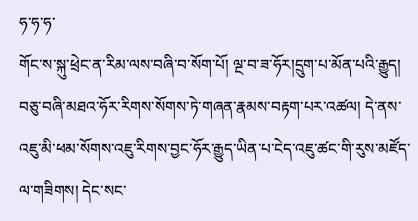ཧ་ཧ་ཧ་
གོང་ས་སྐུ་ཕྲེང་ན་རིམ་ལས་བཞི་བ་སོག་པོ། ལྔ་བ་ཟ་ཧོར།དྲུག་པ་མོན་པའི་རྒྱུད། བཅུ་བཞི་མཐའ་ཧོར་རིགས་སོགས་ཏེ་གཞན་རྣམས་བརྟག་པར་འཚལ། དེ་ནས་འཇུ་མི་ཕམ་སོགས་འཇུ་རིགས་བྱང་ཧོར་རྒྱུད་ཡིན་པ་ངེད་འཇུ་ཚང་གི་རུས་མཛོད་ལ་གཟིགས། དེང་སང་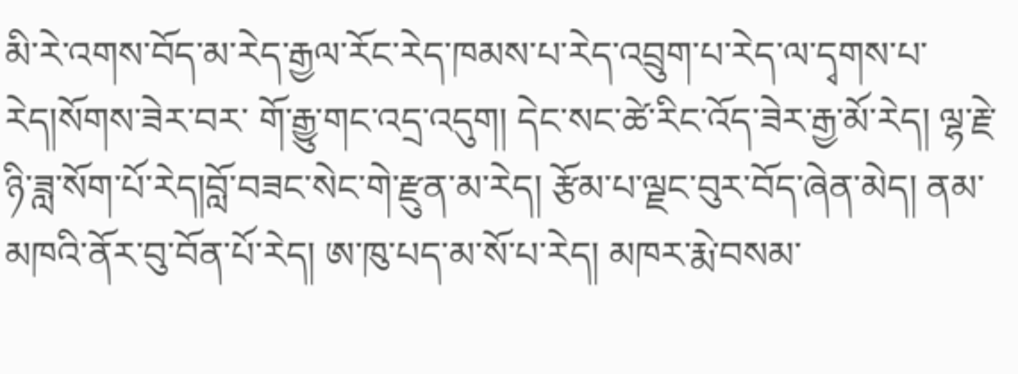མི་རེ་འགས་བོད་མ་རེད་རྒྱལ་རོང་རེད་ཁམས་པ་རེད་འབྲུག་པ་རེད་ལ་དྭགས་པ་རེད།སོགས་ཟེར་བར་ གོ་རྒྱུ་གང་འདྲ་འདུག། དེང་སང་ཚེ་རིང་འོད་ཟེར་རྒྱ་མོ་རེད། ལྷ་རྗེ་ཉི་ཟླ་སོག་པོ་རེད།བློ་བཟང་སེང་གེ་རྫུན་མ་རེད། རྩོམ་པ་ལྗང་བུར་བོད་ཞེན་མེད། ནམ་མཁའི་ནོར་བུ་བོན་པོ་རེད། ཨ་ཁུ་པད་མ་སོ་པ་རེད། མཁར་རྨེ་བསམ་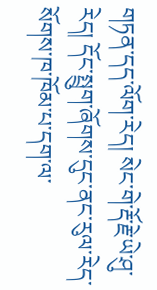གཏན་དད་ལོག་རེད། སེང་གེ་རྡོ་རྗེ་ཡེ་ཤུ་རེད། དོང་སྤྲུག་ཞོགས་དུང་ནང་རུལ་རེད་སོགས་ཁ་ཁོམ་པ་དག་ལ་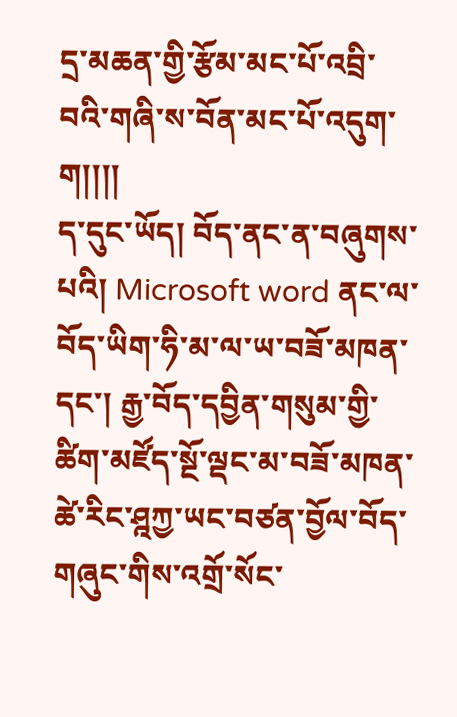དྲ་མཆན་གྱི་རྩོམ་མང་པོ་འབྲི་བའི་གཞི་ས་བོན་མང་པོ་འདུག་ག།།།།
ད་དུང་ཡོད། བོད་ནང་ན་བཞུགས་པའི། Microsoft word ནང་ལ་བོད་ཡིག་ཧི་མ་ལ་ཡ་བཟོ་མཁན་དང་། རྒྱ་བོད་དབྱིན་གསུམ་གྱི་ཚིག་མཛོད་སྔོ་ལྡང་མ་བཟོ་མཁན་ཚེ་རིང་ཤྰཀྱ་ཡང་བཙན་བྱོལ་བོད་གཞུང་གིས་འགྲོ་སོང་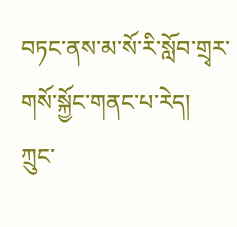བཏང་ནས་མ་སོ་རི་སློབ་གྲྭར་གསོ་སྐྱོང་གནང་པ་རེད།
ཀྲུང་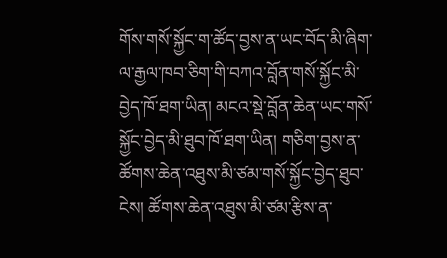གོས་གསོ་སྐྱོང་ག་ཚོད་བྱས་ན་ཡང་བོད་མི་ཞིག་ལ་རྒྱལ་ཁབ་ཅིག་གི་བཀའ་བློན་གསོ་སྐྱོང་མི་བྱེད་ཁོ་ཐག་ཡིན། མངའ་སྡེ་བློན་ཆེན་ཡང་གསོ་སྐྱོང་བྱེད་མི་ཐུབ་ཁོ་ཐག་ཡིན། གཅིག་བྱས་ན་ཚོགས་ཆེན་འཐུས་མི་ཙམ་གསོ་སྐྱོང་བྱེད་ཐུབ་ངེས། ཚོགས་ཆེན་འཐུས་མི་ཙམ་རྩིས་ན་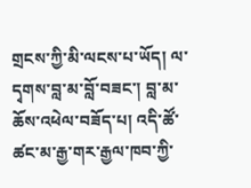གྲངས་ཀྱི་མི་ལངས་པ་ཡོད། ལ་དྭགས་བླ་མ་བློ་བཟང་། བླ་མ་ཆོས་འཕེལ་བཟོད་པ། འདི་ཚོ་ཚང་མ་རྒྱ་གར་རྒྱལ་ཁབ་ཀྱི་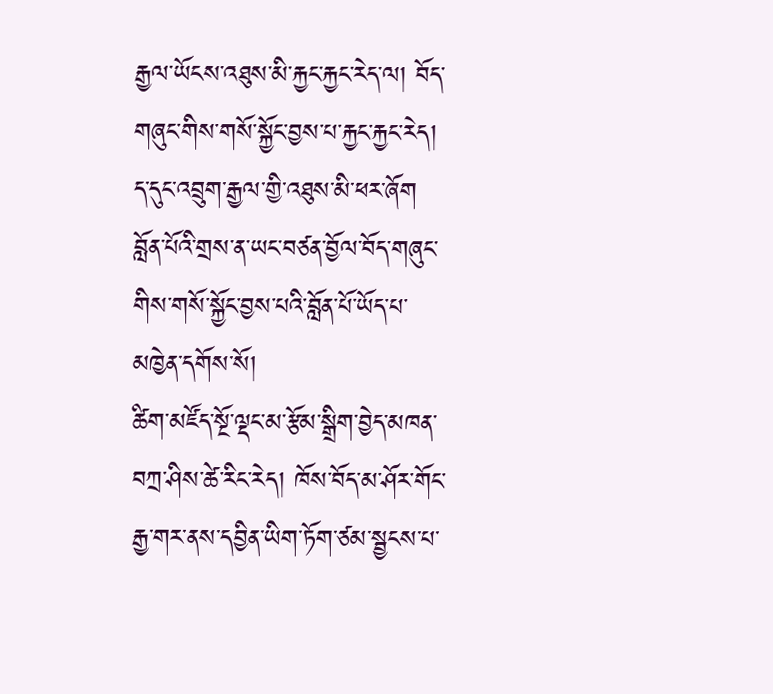རྒྱལ་ཡོངས་འཐུས་མི་རྐྱང་རྐྱང་རེད་ལ། བོད་གཞུང་གིས་གསོ་སྐྱོང་བྱས་པ་རྐྱང་རྐྱང་རེད། ད་དུང་འབྲུག་རྒྱལ་གྱི་འཐུས་མི་ཕར་ཞོག བློན་པོའི་གྲས་ན་ཡང་བཙན་བྱོལ་བོད་གཞུང་གིས་གསོ་སྐྱོང་བྱས་པའི་བློན་པོ་ཡོད་པ་མཁྱེན་དགོས་སོ།
ཚིག་མཛོད་སྔོ་ལྡང་མ་རྩོམ་སྒྲིག་བྱེད་མཁན་བཀྲ་ཤིས་ཚེ་རིང་རེད། ཁོས་བོད་མ་ཤོར་གོང་རྒྱ་གར་ནས་དབྱིན་ཡིག་ཏོག་ཙམ་སྦྱངས་པ་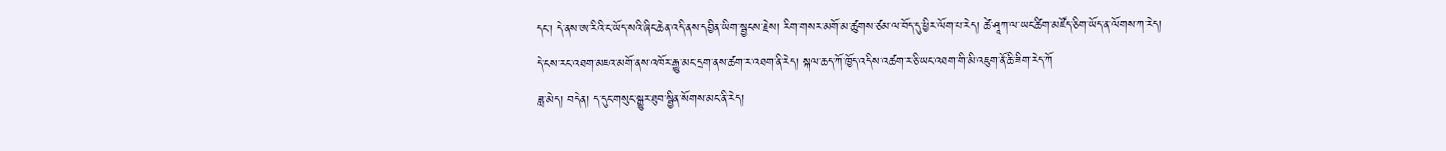དང་། དེ་ནས་ཨ་རིའི་ང་ཡོད་སའི་ཞིང་ཆེན་འདི་ནས་དབྱིན་ཡིག་སྦྱངས་རྗེས། རིག་གསར་མགོ་མ་ཚུགས་ཙམ་ལ་བོད་དུ་ཕྱིར་ལོག་པ་རེད། ཚེ་ཤཱཀ་ལ་ཡང་ཚིག་མཛོད་ཅིག་ཡོད་ན་ལོགས་ཀ་རེད།
དེ་ངས་རང་འཐག་མཇའ་མགོ་ནས་འཁོར་རྒྱུ་མང་དྲག་ནས་ཚག་ར་འཐག་ནི་རེད། སྐལ་ཆད་ཀོ་ཁྱོད་འདིས་འཚག་ར་ཅི་ཡང་འཐག་གི་མི་འཇུག་ནོ་ཆི་ཟིག་རེད་ཀོ
ཟླ་མེད། བདེན། ད་དུང་གསུང་སྒྱུར་ཐུབ་སྦྱིན་སོགས་མང་ནི་རེད།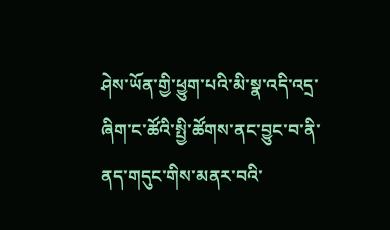ཤེས་ཡོན་གྱི་ཕྱུག་པའི་མི་སྣ་འདི་འདྲ་ཞིག་ང་ཚོའི་སྤྱི་ཚོགས་ནང་བྱུང་བ་ནི་ནད་གདུང་གིས་མནར་བའི་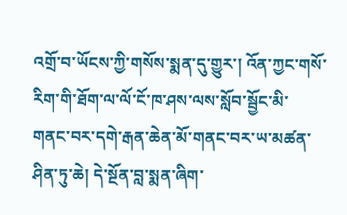འགྲོ་བ་ཡོངས་ཀྱི་གསོས་སྨན་དུ་གྱུར་། འོན་ཀྱང་གསོ་རིག་གི་ཐོག་ལ་ལོ་ངོ་ཁ་ཤས་ལས་སློབ་སྦྱོང་མི་གནང་བར་དགེ་རྒན་ཆེན་མོ་གནང་བར་ཡ་མཚན་ཤིན་ཏུ་ཆེ། དེ་སྔོན་བླ་སྨན་ཞིག་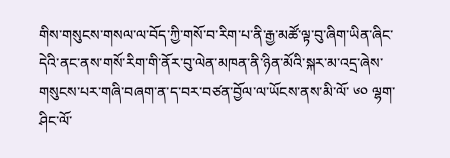གིས་གསུངས་གསལ་ལ་བོད་ཀྱི་གསོ་བ་རིག་པ་ནི་རྒྱ་མཚོ་ལྟ་བུ་ཞིག་ཡིན་ཞིང་དེའི་ནང་ནས་གསོ་རིག་གི་ནོར་བུ་ལེན་མཁན་ནི་ཉིན་མོའི་སྐར་མ་འདྲ་ཞེས་གསུངས་པར་གཞི་བཞག་ན་ད་བར་བཙན་བྱོལ་ལ་ཡོངས་ནས་མི་ལོ་ ༦༠ ལྷག་ཤིང་ལོ་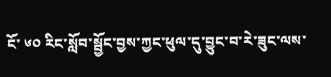ངོ་ ༦༠ རིང་སློབ་སྦྱོང་བྱས་ཀྱང་ཕུལ་དུ་བྱུང་བ་རེ་ཟུང་ལས་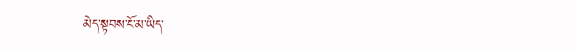མེད་སྟབས་ངོ་མ་ཡིད་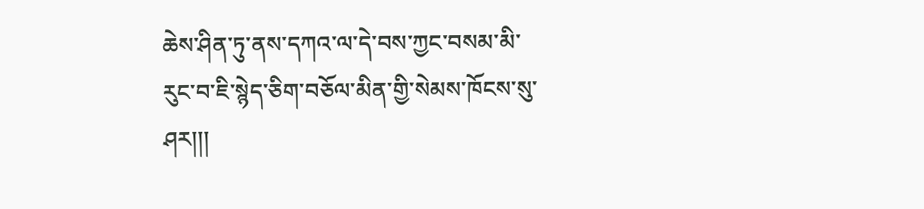ཆེས་ཤིན་ཏུ་ནས་དཀའ་ལ་དེ་བས་ཀྱང་བསམ་མི་རུང་བ་ཇི་སྙེད་ཅིག་བཅོལ་མིན་གྱི་སེམས་ཁོངས་སུ་ཤར།།།